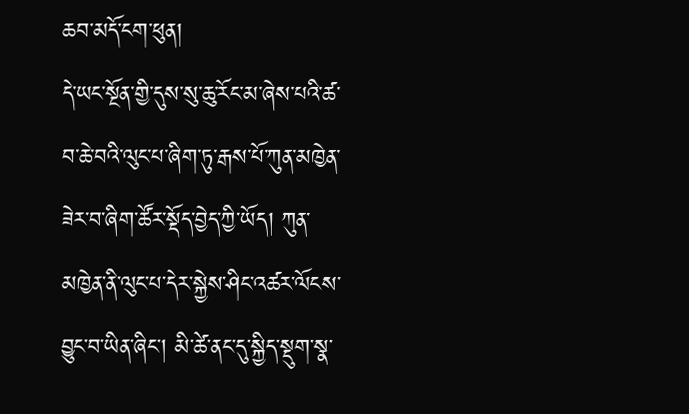ཆབ་མདོ་ངག་ཕུན།
དེ་ཡང་སྔོན་གྱི་དུས་སུ་ཆུ་རོང་མ་ཞེས་པའི་ཚ་བ་ཆེ་བའི་ལུང་པ་ཞིག་ཏུ་རྒས་པོ་ཀུན་མཁྱེན་ཟེར་བ་ཞིག་ཚོར་སྡོད་བྱེད་ཀྱི་ཡོད། ཀུན་མཁྱེན་ནི་ལུང་པ་དེར་སྐྱེས་ཤིང་འཚར་ལོངས་བྱུང་བ་ཡིན་ཞིང་། མི་ཚེ་ནང་དུ་སྐྱིད་སྡུག་སྣ་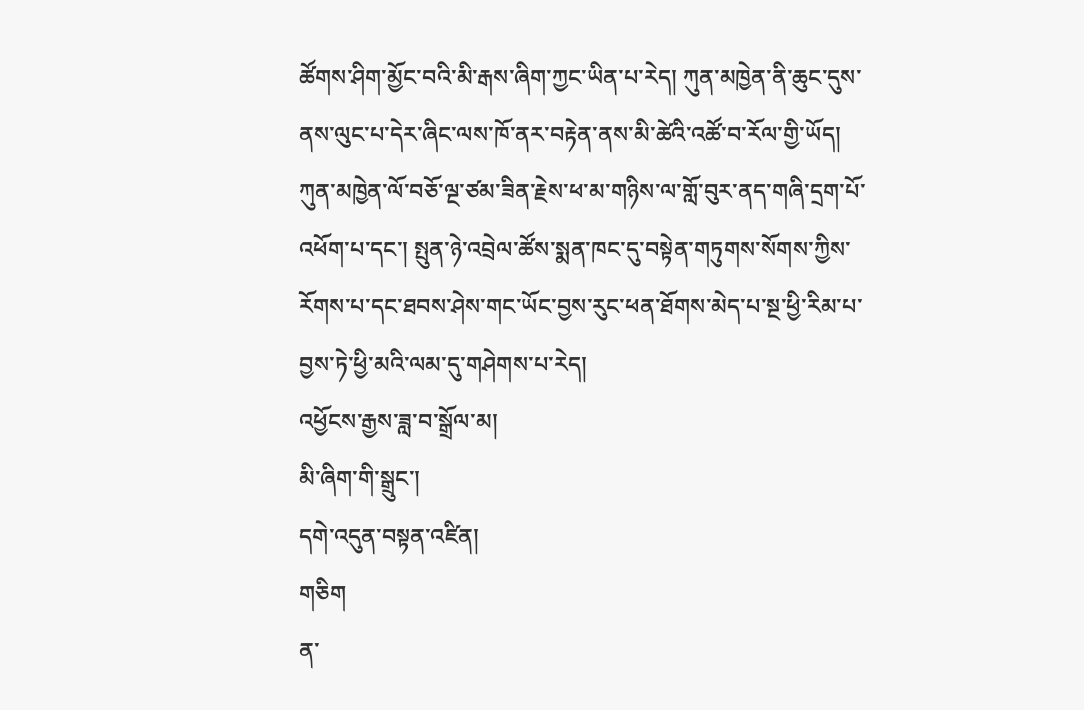ཚོགས་ཤིག་མྱོང་བའི་མི་རྒས་ཞིག་ཀྱང་ཡིན་པ་རེད། ཀུན་མཁྱེན་ནི་ཆུང་དུས་ནས་ལུང་པ་དེར་ཞིང་ལས་ཁོ་ནར་བརྟེན་ནས་མི་ཚེའི་འཚོ་བ་རོལ་གྱི་ཡོད། ཀུན་མཁྱེན་ལོ་བཅོ་ལྔ་ཙམ་ཟིན་རྗེས་ཕ་མ་གཉིས་ལ་གློ་བུར་ནད་གཞི་དྲག་པོ་འཕོག་པ་དང་། སྤུན་ཉེ་འབྲེལ་ཚོས་སྨན་ཁང་དུ་བསྟེན་གཏུགས་སོགས་ཀྱིས་རོགས་པ་དང་ཐབས་ཤེས་གང་ཡོང་བྱས་རུང་ཕན་ཐོགས་མེད་པ་སྔ་ཕྱི་རིམ་པ་བྱས་ཏེ་ཕྱི་མའི་ལམ་དུ་གཤེགས་པ་རེད།
འཕྱོངས་རྒྱས་ཟླ་བ་སྒྲོལ་མ།
མི་ཞིག་གི་སྒྲུང་།
དགེ་འདུན་བསྟན་འཛིན།
གཅིག
ན་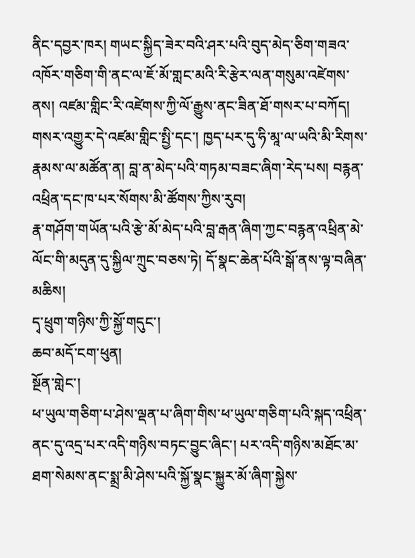ནིང་དབྱར་ཁར། གཡང་སྐྱིད་ཟེར་བའི་ཤར་པའི་བུད་མེད་ཅིག་གཟའ་འཁོར་གཅིག་གི་ནང་ལ་ཇོ་མོ་གླང་མའི་རི་རྩེར་ལན་གསུམ་འཛེགས་ནས། འཛམ་གླིང་རི་འཛེགས་ཀྱི་ལོ་རྒྱུས་ནང་ཟིན་ཐོ་གསར་པ་བཀོད། གསར་འགྱུར་དེ་འཛམ་གླིང་སྤྱི་དང་། ཁྱད་པར་དུ་ཧི་མཱ་ལ་ཡའི་མི་རིགས་རྣམས་ལ་མཚོན་ན། བླ་ན་མེད་པའི་གཏམ་བཟང་ཞིག་རེད་པས། བརྙན་འཕྲིན་དང་ཁ་པར་སོགས་མི་ཚོགས་ཀྱིས་རུབ།
རྣ་གཤོག་གཡོན་པའི་རྩེ་མོ་མེད་པའི་བླ་རྒན་ཞིག་ཀྱང་བརྙན་འཕྲིན་མེ་ལོང་གི་མདུན་དུ་སྐྱིལ་ཀྲུང་བཅས་ཏེ། དོ་སྣང་ཆེན་པོའི་སྒོ་ནས་ལྟ་བཞིན་མཆིས།
དྭ་ཕྲུག་གཉིས་ཀྱི་སྐྱོ་གདུང་།
ཆབ་མདོ་ངག་ཕུན།
སྔོན་གླེང་།
ཕ་ཡུལ་གཅིག་པ་ཤེས་ལྡན་པ་ཞིག་གིས་ཕ་ཡུལ་གཅིག་པའི་སྐད་འཕྲིན་ནང་དུ་འདྲ་པར་འདི་གཉིས་བཏང་བྱུང་ཞིང་། པར་འདི་གཉིས་མཐོང་མ་ཐག་སེམས་ནང་སྨྲ་མི་ཤེས་པའི་སྐྱོ་སྣང་སྐྱུར་མོ་ཞིག་སྐྱེས་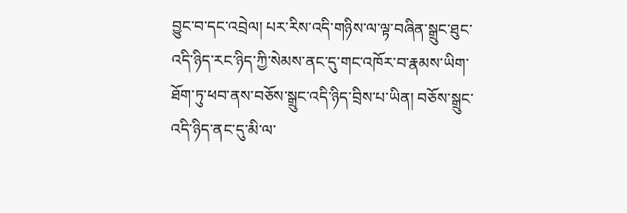བྱུང་བ་དང་འབྲེལ། པར་རིས་འདི་གཉིས་ལ་ལྟ་བཞིན་སྒྲུང་ཐུང་འདི་ཉིད་རང་ཉིད་ཀྱི་སེམས་ནང་དུ་གང་འཁོར་བ་རྣམས་ཡིག་ཐོག་ཏུ་ཕབ་ནས་བཅོས་སྒྲུང་འདི་ཉིད་བྲིས་པ་ཡིན། བཅོས་སྒྲུང་འདི་ཉིད་ནང་དུ་མི་ལ་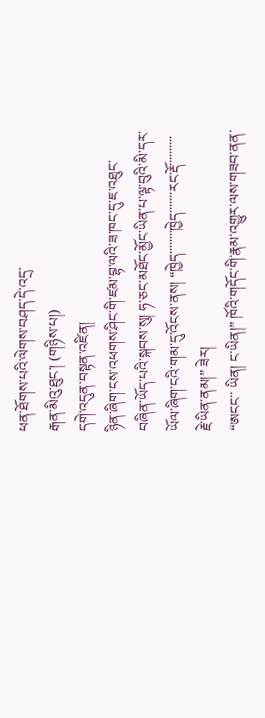ཕན་ཐོགས་པའི་ལེགས་བཤད་དེ་འདྲ་
རྒན་མིའུ་ཐུང་། (གཉིས་པ།)
དགེ་འདུན་བསྟན་འཛིན།
ཉིན་ཞིག་ངས་འཕགས་ཤིང་གི་ཛམ་བྷ་ལའི་ཟ་ཁང་དུ་ཇ་འཐུང་བཞིན་ཡོད་པའི་སྐབས་སུ། ཧ་ཅང་མཐོང་མྱོང་ཡིན་པ་ལྟ་བུའི་མི་དར་ཡོལ་ཞིག་ངའི་གམ་དུ་འོངས་ནས། “ཁྱེད་་་་་་་་ཁྱེད་་་་་་་རང་རྡོ་་་་་་་་་་རྗེ་ཡིན་ནམ།” ཟེར།
“ཨངང་་ ཡིན། ང་ཡིན།” ཁོའི་གདོང་གི་རྣམ་འགྱུར་ལས་གཟབ་ནན་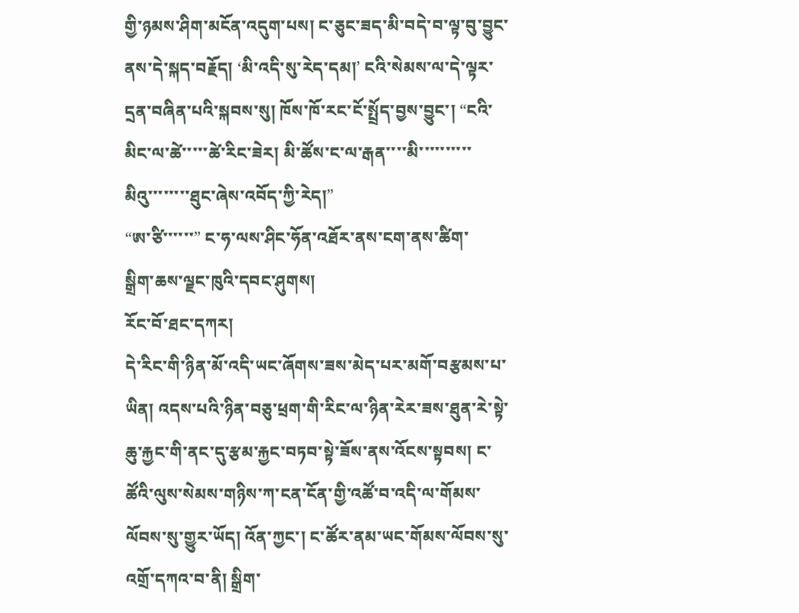གྱི་ཉམས་ཤིག་མངོན་འདུག་པས། ང་ཅུང་ཟད་མི་བདེ་བ་ལྟ་བུ་བྱུང་ནས་དེ་སྐད་བརྗོད། ‘མི་འདི་སུ་རེད་དམ།’ ངའི་སེམས་ལ་དེ་ལྟར་དྲན་བཞིན་པའི་སྐབས་སུ། ཁོས་ཁོ་རང་ངོ་སྤྲོད་བྱས་བྱུང་། “ངའི་མིང་ལ་ཚེ་་་་་ཚེ་རིང་ཟེར། མི་ཚོས་ང་ལ་རྒན་་་་མི་་་་་་་་་་མིའུ་་་་་་་་ཐུང་ཞེས་འབོད་ཀྱི་རེད།”
“ཨ་ཙི་་་་་་” ང་ཧ་ལས་ཤིང་ཧོན་འཐོར་ནས་ངག་ནས་ཚིག་
སྒྲིག་ཆས་ལྗང་ཁུའི་དབང་ཤུགས།
རོང་བོ་ཐང་དཀར།
དེ་རིང་གི་ཉིན་མོ་འདི་ཡང་ཞོགས་ཟས་མེད་པར་མགོ་བརྩམས་པ་ཡིན། འདས་པའི་ཉིན་བཅུ་ཕྲག་གི་རིང་ལ་ཉིན་རེར་ཟས་ཐུན་རེ་སྟེ་ཆུ་རྐྱང་གི་ནང་དུ་རྩམ་རྐྱང་བཏབ་སྟེ་ཟོས་ནས་འོངས་སྟབས། ང་ཚོའི་ལུས་སེམས་གཉིས་ཀ་ངན་ངོན་གྱི་འཚོ་བ་འདི་ལ་གོམས་ལོབས་སུ་གྱུར་ཡོད། འོན་ཀྱང་། ང་ཚོར་ནམ་ཡང་གོམས་ལོབས་སུ་འགྲོ་དཀའ་བ་ནི། སྒྲིག་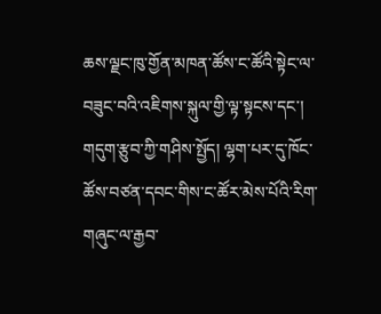ཆས་ལྗང་ཁུ་གྱོན་མཁན་ཚོས་ང་ཚོའི་སྟེང་ལ་བཟུང་བའི་འཇིགས་སྐུལ་གྱི་ལྟ་སྟངས་དང་། གདུག་རྩུབ་ཀྱི་གཤིས་སྤྱོད། ལྷག་པར་དུ་ཁོང་ཚོས་བཙན་དབང་གིས་ང་ཚོར་མེས་པོའི་རིག་གཞུང་ལ་རྒྱབ་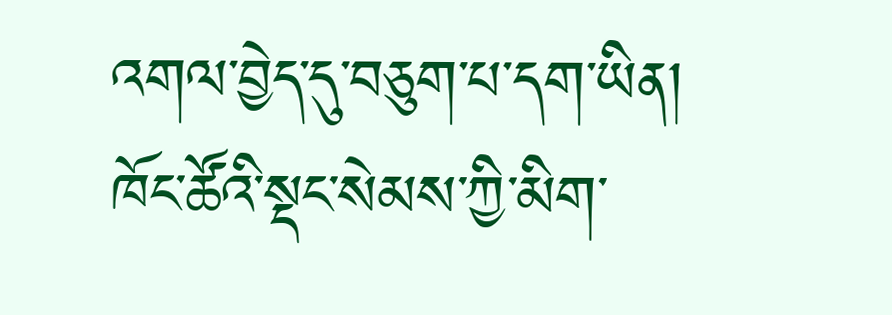འགལ་བྱེད་དུ་བཅུག་པ་དག་ཡིན། ཁོང་ཚོའི་སྡང་སེམས་ཀྱི་མིག་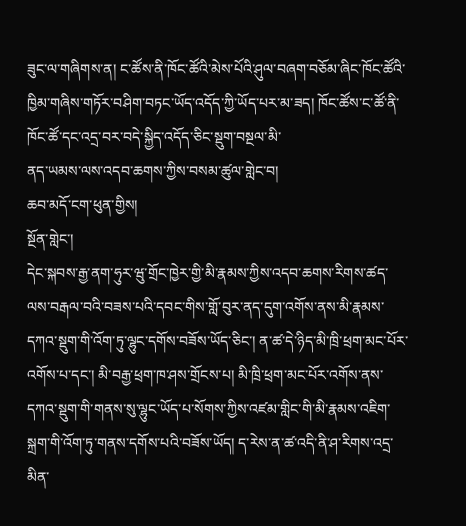ཟུང་ལ་གཞིགས་ན། ང་ཚོས་ནི་ཁོང་ཚོའི་མེས་པོའི་ཤུལ་བཞག་བཅོམ་ཞིང་ཁོང་ཚོའི་ཁྱིམ་གཞིས་གཏོར་བཤིག་བཏང་ཡོད་འདོད་ཀྱི་ཡོད་པར་མ་ཟད། ཁོང་ཚོས་ང་ཚོ་ནི་ཁོང་ཚོ་དང་འདྲ་བར་བདེ་སྐྱིད་འདོད་ཅིང་སྡུག་བསྔལ་མི་
ནད་ཡམས་ལས་འདབ་ཆགས་ཀྱིས་བསམ་ཚུལ་གླེང་བ།
ཆབ་མདོ་ངག་ཕུན་གྱིས།
སྔོན་གླེང་།
དེང་སྐབས་རྒྱ་ནག་ཧུར་ཝུ་གྲོང་ཁྱེར་གྱི་མི་རྣམས་ཀྱིས་འདབ་ཆགས་རིགས་ཚད་ལས་བརྒལ་བའི་བཟས་པའི་དབང་གིས་གློ་བུར་ནད་དུག་འགོས་ནས་མི་རྣམས་དཀའ་སྡུག་གི་འོག་ཏུ་ལྷུང་དགོས་བཟོས་ཡོད་ཅིང་། ན་ཚ་དེ་ཉིད་མི་ཁྲི་ཕྲག་མང་པོར་འགོས་པ་དང་། མི་བརྒྱ་ཕྲག་ཁ་ཤས་གྲོངས་པ། མི་ཁྲི་ཕྲག་མང་པོར་འགོས་ནས་དཀའ་སྡུག་གི་གནས་སུ་ལྷུང་ཡོད་པ་སོགས་ཀྱིས་འཛམ་གླིང་གི་མི་རྣམས་འཇིག་སྐྲག་གི་འོག་ཏུ་གནས་དགོས་པའི་བཟོས་ཡོད། ད་རེས་ན་ཚ་འདི་ནི་ཤ་རིགས་འདྲ་མིན་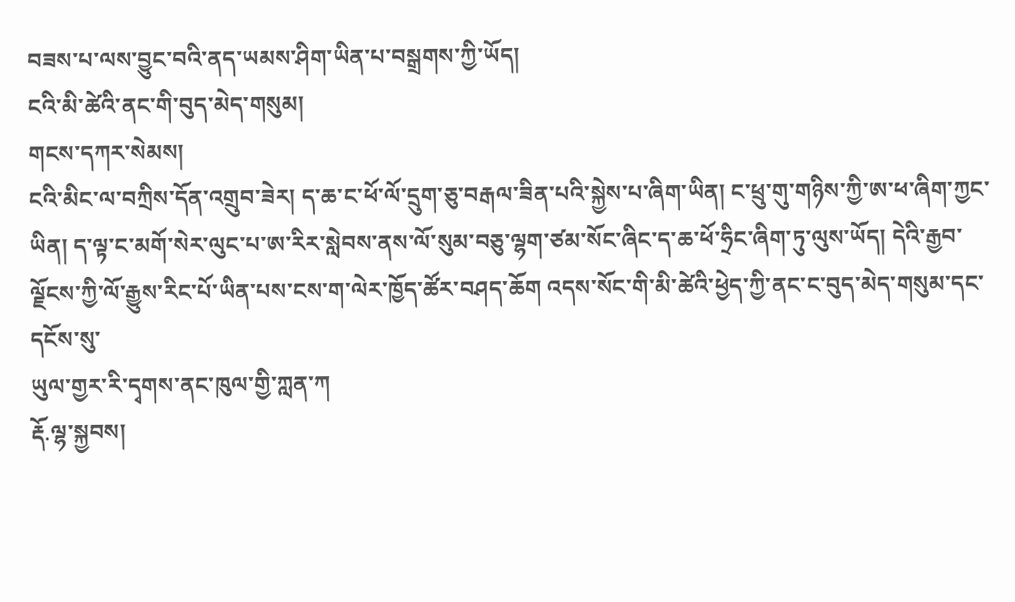བཟས་པ་ལས་བྱུང་བའི་ནད་ཡམས་ཤིག་ཡིན་པ་བསྒྲགས་ཀྱི་ཡོད།
ངའི་མི་ཚེའི་ནང་གི་བུད་མེད་གསུམ།
གངས་དཀར་སེམས།
ངའི་མིང་ལ་བཀྲིས་དོན་འགྲུབ་ཟེར། ད་ཆ་ང་ཕོ་ལོ་དྲུག་ཅུ་བརྒལ་ཟིན་པའི་སྐྱེས་པ་ཞིག་ཡིན། ང་ཕྲུ་གུ་གཉིས་ཀྱི་ཨ་ཕ་ཞིག་ཀྱང་ཡིན། ད་ལྟ་ང་མགོ་སེར་ལུང་པ་ཨ་རིར་སླེབས་ནས་ལོ་སུམ་བཅུ་ལྷག་ཙམ་སོང་ཞིང་ད་ཆ་ཕོ་ཧྲིང་ཞིག་ཏུ་ལུས་ཡོད། དེའི་རྒྱབ་ལྗོངས་ཀྱི་ལོ་རྒྱུས་རིང་པོ་ཡིན་པས་ངས་ག་ལེར་ཁྱོད་ཚོར་བཤད་ཆོག འདས་སོང་གི་མི་ཚེའི་ཕྱེད་ཀྱི་ནང་ང་བུད་མེད་གསུམ་དང་དངོས་སུ་
ཡུལ་གྱར་རི་དྭགས་ནང་ཁུལ་གྱི་ཀླན་ཀ
རྡོ.ལྷ་སྐྱབས།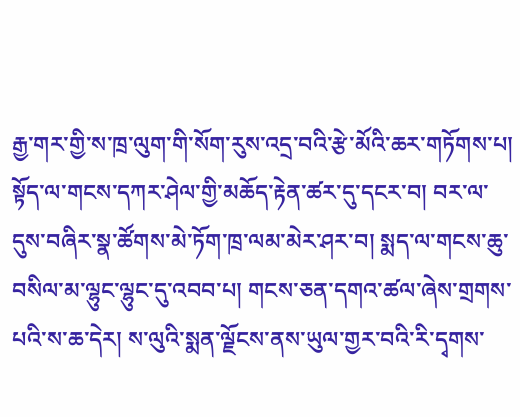རྒྱ་གར་གྱི་ས་ཁྲ་ལུག་གི་སོག་རུས་འདྲ་བའི་རྩེ་མོའི་ཆར་གཏོགས་པ། སྟོད་ལ་གངས་དཀར་ཤེལ་གྱི་མཆོད་རྟེན་ཚར་དུ་དངར་བ། བར་ལ་དུས་བཞིར་སྣ་ཚོགས་མེ་ཏོག་ཁྲ་ལམ་མེར་ཤར་བ། སྨད་ལ་གངས་ཆུ་བསིལ་མ་ལྷུང་ལྷུང་དུ་འབབ་པ། གངས་ཅན་དགའ་ཚལ་ཞེས་གྲགས་པའི་ས་ཆ་དེར། ས་ལུའི་སྨན་ལྗོངས་ནས་ཡུལ་གྱར་བའི་རི་དྭགས་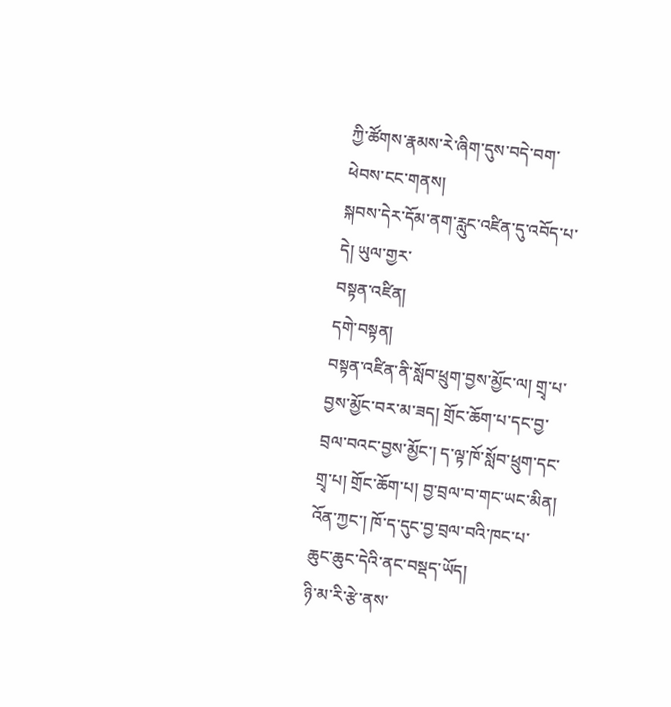ཀྱི་ཚོགས་རྣམས་རེ་ཞིག་དུས་བདེ་བག་ཕེབས་ངང་གནས།
སྐབས་དེར་དོམ་ནག་རླུང་འཛིན་དུ་འབོད་པ་དེ། ཡུལ་གྱར་
བསྟན་འཛིན།
དགེ་བསྟན།
བསྟན་འཛིན་ནི་སློབ་ཕྲུག་བྱས་མྱོང་ལ། གྲྭ་པ་བྱས་མྱོང་བར་མ་ཟད། གྲོང་ཆོག་པ་དང་བྱ་བྲལ་བའང་བྱས་མྱོང་། ད་ལྟ་ཁོ་སློབ་ཕྲུག་དང་གྲྭ་པ། གྲོང་ཆོག་པ། བྱ་བྲལ་བ་གང་ཡང་མིན། འོན་ཀྱང་། ཁོ་ད་དུང་བྱ་བྲལ་བའི་ཁང་པ་ཆུང་ཆུང་དེའི་ནང་བསྡད་ཡོད།
ཉི་མ་རི་རྩེ་ནས་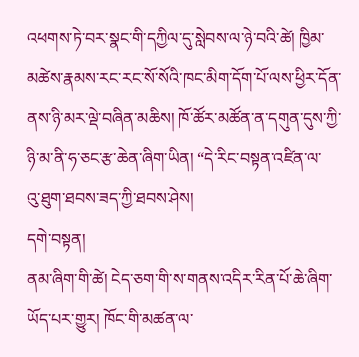འཕགས་ཏེ་བར་སྣང་གི་དཀྱིལ་དུ་སླེབས་ལ་ཉེ་བའི་ཚེ། ཁྱིམ་མཚེས་རྣམས་རང་རང་སོ་སོའི་ཁང་མིག་དོག་པོ་ལས་ཕྱིར་དོན་ནས་ཉི་མར་ལྡེ་བཞིན་མཆིས། ཁོ་ཚོར་མཚོན་ན་དགུན་དུས་ཀྱི་ཉི་མ་ནི་ཧ་ཅང་རྩ་ཆེན་ཞིག་ཡིན། “དེ་རིང་བསྟན་འཛིན་ལ་
འུ་ཐུག་ཐབས་ཟད་ཀྱི་ཐབས་ཤེས།
དགེ་བསྟན།
ནམ་ཞིག་གི་ཚེ། ངེད་ཅག་གི་ས་གནས་འདིར་རིན་པོ་ཆེ་ཞིག་ཡོད་པར་གྱུར། ཁོང་གི་མཚན་ལ་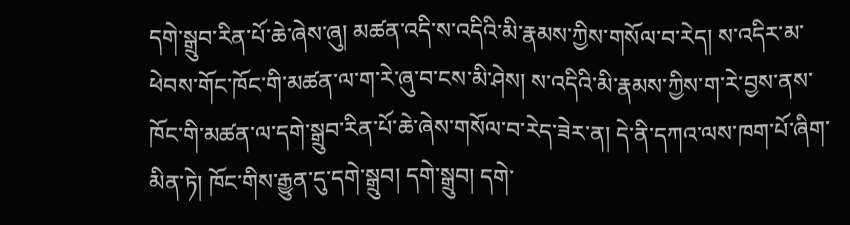དགེ་སྒྲུབ་རིན་པོ་ཆེ་ཞེས་ཞུ། མཚན་འདི་ས་འདིའི་མི་རྣམས་ཀྱིས་གསོལ་བ་རེད། ས་འདིར་མ་ཕེབས་གོང་ཁོང་གི་མཚན་ལ་ག་རེ་ཞུ་བ་ངས་མི་ཤེས། ས་འདིའི་མི་རྣམས་ཀྱིས་ག་རེ་བྱས་ནས་ཁོང་གི་མཚན་ལ་དགེ་སྒྲུབ་རིན་པོ་ཆེ་ཞེས་གསོལ་བ་རེད་ཟེར་ན། དེ་ནི་དཀའ་ལས་ཁག་པོ་ཞིག་མིན་ཏེ། ཁོང་གིས་རྒྱུན་དུ་དགེ་སྒྲུབ། དགེ་སྒྲུབ། དགེ་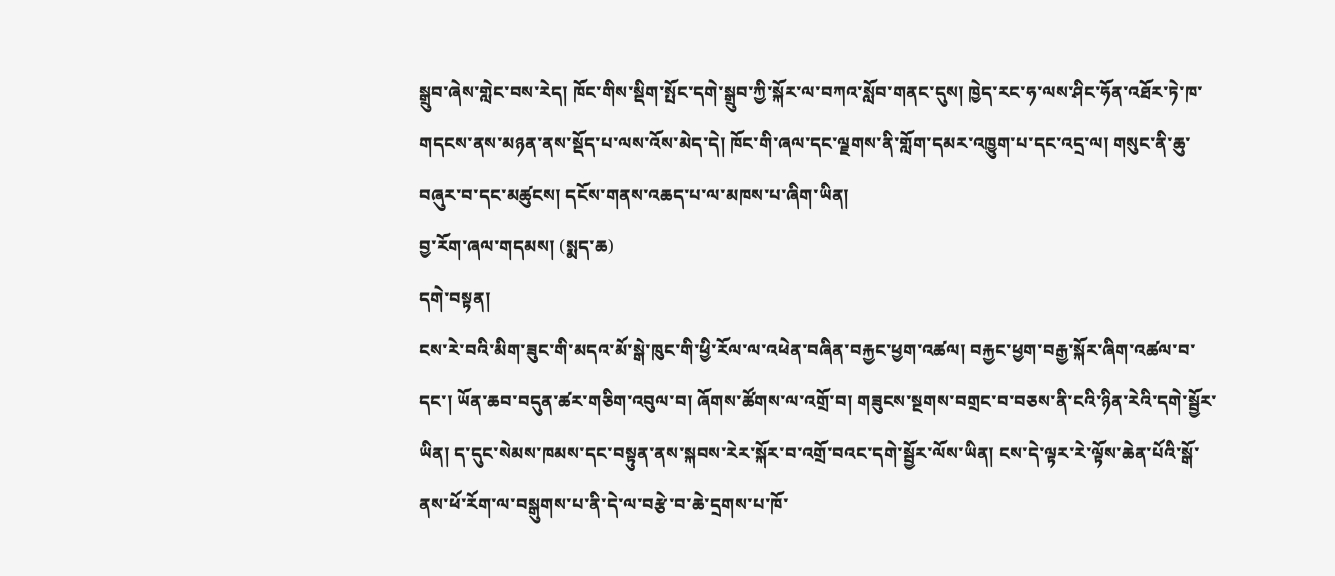སྒྲུབ་ཞེས་གླེང་བས་རེད། ཁོང་གིས་སྡིག་སྤོང་དགེ་སྒྲུབ་ཀྱི་སྐོར་ལ་བཀའ་སློབ་གནང་དུས། ཁྱེད་རང་ཧ་ལས་ཤིང་ཧོན་འཐོར་ཏེ་ཁ་གདངས་ནས་མཉན་ནས་སྡོད་པ་ལས་འོས་མེད་དེ། ཁོང་གི་ཞལ་དང་ལྗགས་ནི་གློག་དམར་འཁྱུག་པ་དང་འདྲ་ལ། གསུང་ནི་ཆུ་བཞུར་བ་དང་མཚུངས། དངོས་གནས་འཆད་པ་ལ་མཁས་པ་ཞིག་ཡིན།
བྱ་རོག་ཞལ་གདམས། (སྨད་ཆ)
དགེ་བསྟན།
ངས་རེ་བའི་མིག་ཟུང་གི་མདའ་མོ་སྒེ་ཁུང་གི་ཕྱི་རོལ་ལ་འཕེན་བཞིན་བརྐྱང་ཕྱག་འཚལ། བརྐྱང་ཕྱག་བརྒྱ་སྐོར་ཞིག་འཚལ་བ་དང་། ཡོན་ཆབ་བདུན་ཚར་གཅིག་འབུལ་བ། ཞོགས་ཚོགས་ལ་འགྲོ་བ། གཟུངས་སྔགས་བགྲང་བ་བཅས་ནི་ངའི་ཉིན་རེའི་དགེ་སྦྱོར་ཡིན། ད་དུང་སེམས་ཁམས་དང་བསྟུན་ནས་སྐབས་རེར་སྐོར་བ་འགྲོ་བའང་དགེ་སྦྱོར་ལོས་ཡིན། ངས་དེ་ལྟར་རེ་ལྟོས་ཆེན་པོའི་སྒོ་ནས་ཕོ་རོག་ལ་བསྒུགས་པ་ནི་དེ་ལ་བརྩེ་བ་ཆེ་དྲགས་པ་ཁོ་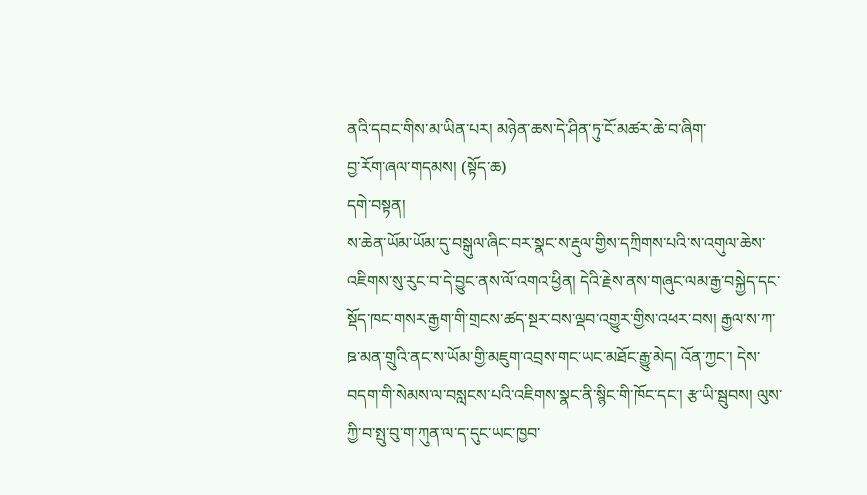ནའི་དབང་གིས་མ་ཡིན་པར། མཉེན་ཆས་དེ་ཤིན་ཏུ་ངོ་མཚར་ཆེ་བ་ཞིག་
བྱ་རོག་ཞལ་གདམས། (སྟོད་ཆ)
དགེ་བསྟན།
ས་ཆེན་ཡོམ་ཡོམ་དུ་བསྒུལ་ཞིང་བར་སྣང་ས་རྡུལ་གྱིས་དཀྲིགས་པའི་ས་འགུལ་ཆེས་འཇིགས་སུ་རུང་བ་དེ་བྱུང་ནས་ལོ་འགའ་ཕྱིན། དེའི་རྗེས་ནས་གཞུང་ལམ་རྒྱ་བསྐྱེད་དང་སྡོད་ཁང་གསར་རྒྱག་གི་གྲངས་ཚད་སྔར་བས་ལྡབ་འགྱུར་གྱིས་འཕར་བས། རྒྱལ་ས་ཀ་ཋ་མན་གྲུའི་ནང་ས་ཡོམ་གྱི་མཇུག་འབྲས་གང་ཡང་མཐོང་རྒྱུ་མེད། འོན་ཀྱང་། དེས་བདག་གི་སེམས་ལ་བསླངས་པའི་འཇིགས་སྣང་ནི་སྙིང་གི་ཁོང་དང་། རྩ་ཡི་སྦུབས། ལུས་ཀྱི་བ་སྤུ་བུ་ག་ཀུན་ལ་ད་དུང་ཡང་ཁྱབ་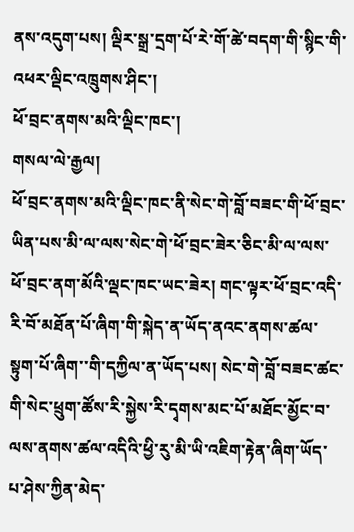ནས་འདུག་པས། ལྡིར་སྒྲ་དྲག་པོ་རེ་གོ་ཚེ་བདག་གི་སྙིང་གི་འཕར་ལྡིང་འཁྲུགས་ཤིང་།
ཕོ་བྲང་ནགས་མའི་ལྡིང་ཁང་།
གསལ་ལེ་རྒྱལ།
ཕོ་བྲང་ནགས་མའི་ལྡིང་ཁང་ནི་སེང་གེ་བློ་བཟང་གི་ཕོ་བྲང་ཡིན་པས་མི་ལ་ལས་སེང་གེ་ཕོ་བྲང་ཟེར་ཅིང་མི་ལ་ལས་ཕོ་བྲང་ནག་མོའི་ལྡང་ཁང་ཡང་ཟེར། གང་ལྟར་ཕོ་བྲང་འདི་རི་བོ་མཐོན་པོ་ཞིག་གི་སྐེད་ན་ཡོད་ནའང་ནགས་ཚལ་སྟུག་པོ་ཞིག་་གི་དཀྱིལ་ན་ཡོད་པས། སེང་གེ་བློ་བཟང་ཚང་གི་སེང་ཕྲུག་ཚོས་རི་སྐྱེས་རི་དྭགས་མང་པོ་མཐོང་མྱོང་བ་ལས་ནགས་ཚལ་འདིའི་ཕྱི་རུ་མི་ཡི་འཇིག་རྟེན་ཞིག་ཡོད་པ་ཤེས་ཀྱིན་མེད་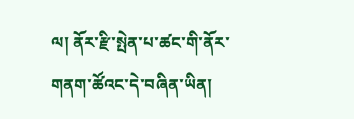ལ། ནོར་རྫི་སྤེན་པ་ཚང་གི་ནོར་གནག་ཚོའང་དེ་བཞིན་ཡིན།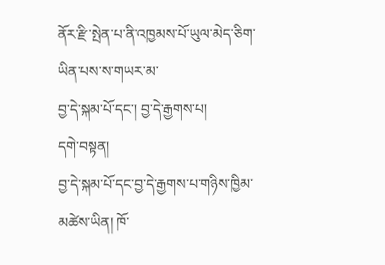ནོར་རྫི་སྤེན་པ་ནི་འཁྱམས་པོ་ཡུལ་མེད་ཅིག་ཡིན་པས་ས་གཡར་མ་
བྱ་དེ་སྐམ་པོ་དང་། བྱ་དེ་རྒྱགས་པ།
དགེ་བསྟན།
བྱ་དེ་སྐམ་པོ་དང་བྱ་དེ་རྒྱགས་པ་གཉིས་ཁྱིམ་མཚེས་ཡིན། ཁོ་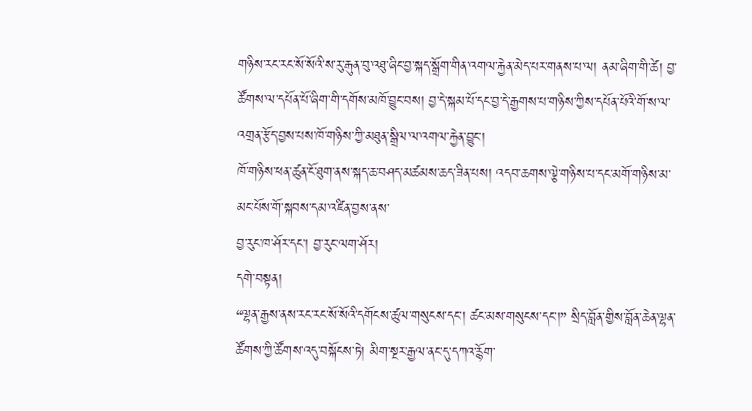གཉིས་རང་རང་སོ་སོའི་ས་རུ་རྒུན་བུ་འཐུ་ཞིང་བྱ་སྐད་སྒྲོག་གིན་འགལ་རྐྱེན་མེད་པར་གནས་པ་ལ། ནམ་ཞིག་གི་ཚེ། བྱ་ཚོགས་ལ་དཔོན་པོ་ཞིག་གི་དགོས་མཁོ་བྱུང་བས། བྱ་དེ་སྐམ་པོ་དང་བྱ་དེ་རྒྱགས་པ་གཉིས་ཀྱིས་དཔོན་པོའི་གོ་ས་ལ་འགྲན་རྩོད་བྱས་པས་ཁོ་གཉིས་ཀྱི་མཐུན་སྒྲིལ་ལ་འགལ་རྐྱེན་བྱུང་།
ཁོ་གཉིས་ཕན་ཚུན་ངོ་ཐུག་ནས་སྐད་ཆ་བཤད་མཚམས་ཆད་ཟིན་པས། འདབ་ཆགས་ལྕེ་གཉིས་པ་དང་མགོ་གཉིས་མ་མང་པོས་གོ་སྐབས་དམ་འཛིན་བྱས་ནས་
བྱ་རུང་ཁ་ཤོར་དང་། བྱ་རུང་ལག་ཤོར།
དགེ་བསྟན།
“ལྷན་རྒྱས་ནས་རང་རང་སོ་སོའི་དགོངས་ཚུལ་གསུངས་དང་། ཚང་མས་གསུངས་དང་།” སྲིད་བློན་གྱིས་བློན་ཆེན་ལྷན་ཚོགས་ཀྱི་ཚོགས་འདུ་བསྐོངས་ཏེ། མིག་སྔར་རྒྱལ་ནང་དུ་དཀའ་རྙོག་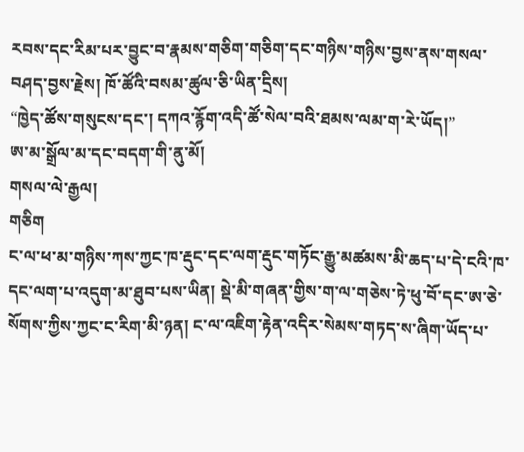རབས་དང་རིམ་པར་བྱུང་བ་རྣམས་གཅིག་གཅིག་དང་གཉིས་གཉིས་བྱས་ནས་གསལ་བཤད་བྱས་རྗེས། ཁོ་ཚོའི་བསམ་ཚུལ་ཅི་ཡིན་དྲིས།
“ཁྱེད་ཚོས་གསུངས་དང་། དཀའ་རྙོག་འདི་ཚོ་སེལ་བའི་ཐམས་ལམ་ག་རེ་ཡོད།”
ཨ་མ་སྒྲོལ་མ་དང་བདག་གི་ནུ་མོ།
གསལ་ལེ་རྒྱལ།
གཅིག
ང་ལ་ཕ་མ་གཉིས་ཀས་ཀྱང་ཁ་རྡུང་དང་ལག་རྡུང་གཏོང་རྒྱུ་མཚམས་མི་ཆད་པ་དེ་ངའི་ཁ་དང་ལག་པ་འདུག་མ་ཐུབ་པས་ཡིན། སྡེ་མི་གཞན་གྱིས་ག་ལ་གཅེས་ཏེ་ཕུ་བོ་དང་ཨ་ཅེ་སོགས་ཀྱིས་ཀྱང་ང་རིག་མི་ཉན། ང་ལ་འཇིག་རྟེན་འདིར་སེམས་གཏད་ས་ཞིག་ཡོད་པ་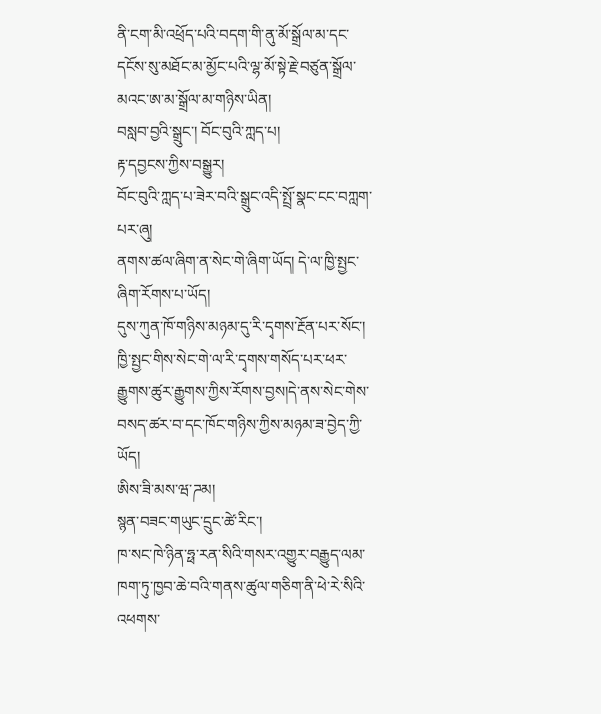ནི་ངག་མི་འཕྲོད་པའི་བདག་གི་ནུ་མོ་སྒྲོལ་མ་དང་དངོས་སུ་མཐོང་མ་མྱོང་པའི་ལྷ་མོ་སྟེ་རྗེ་བཙུན་སྒྲོལ་མའང་ཨ་མ་སྒྲོལ་མ་གཉིས་ཡིན།
བསླབ་བྱའི་སྒྲུང་། བོང་བུའི་ཀླད་པ།
རྟ་དབྱངས་ཀྱིས་བསྒྱུར།
བོང་བུའི་ཀླད་པ་ཟེར་བའི་སྒྲུང་འདི་སྤྲོ་སྣང་ངང་བཀླག་པར་ཞུ།
ནགས་ཚལ་ཞིག་ན་སེང་གེ་ཞིག་ཡོད། དེ་ལ་ཁྱི་སྤྱང་ཞིག་རོགས་པ་ཡོད།
དུས་ཀུན་ཁོ་གཉིས་མཉམ་དུ་རི་དྭགས་རྔོན་པར་སོང་། ཁྱི་སྤྱང་གིས་སེང་གེ་ལ་རི་དྭགས་གསོད་པར་ཕར་རྒྱུགས་ཚུར་རྒྱུགས་ཀྱིས་རོགས་བྱས།དེ་ནས་སེང་གེས་བསད་ཚར་བ་དང་ཁོང་གཉིས་ཀྱིས་མཉམ་ཟ་བྱེད་ཀྱི་ཡོད།
ཨིས་ཟི་མས་ཝ་ཌམ།
སྙན་བཟང་གཡུང་དྲུང་ཚེ་རིང་།
ཁ་སང་ཁེ་ཉིན་ཧྥ་རན་སིའི་གསར་འགྱུར་བརྒྱུད་ལམ་ཁག་ཏུ་ཁྱབ་ཆེ་བའི་གནས་ཚུལ་གཅིག་ནི་ཕེ་རེ་སིའི་འཕགས་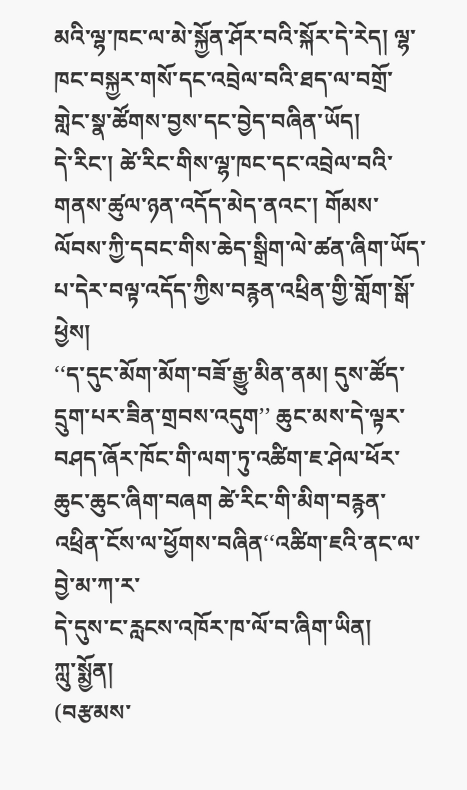མའི་ལྷ་ཁང་ལ་མེ་སྐྱོན་ཤོར་བའི་སྐོར་དེ་རེད། ལྷ་ཁང་བསྐྱར་གསོ་དང་འབྲེལ་བའི་ཐད་ལ་བགྲོ་གླེང་སྣ་ཚོགས་བྱས་དང་བྱེད་བཞིན་ཡོད།
དེ་རིང་། ཚེ་རིང་གིས་ལྷ་ཁང་དང་འབྲེལ་བའི་གནས་ཚུལ་ཉན་འདོད་མེད་ནའང་། གོམས་ལོབས་ཀྱི་དབང་གིས་ཆེད་སྒྲིག་ལེ་ཚན་ཞིག་ཡོད་པ་དེར་བལྟ་འདོད་ཀྱིས་བརྙན་འཕྲིན་གྱི་གློག་སྒོ་ཕྱེས།
‘‘ད་དུང་མོག་མོག་བཟོ་རྒྱུ་མིན་ནམ། དུས་ཚོད་དྲུག་པར་ཟིན་གྲབས་འདུག’’ ཆུང་མས་དེ་ལྟར་བཤད་ཞོར་ཁོང་གི་ལག་ཏུ་འཚིག་ཇ་ཤེལ་ཕོར་ཆུང་ཆུང་ཞིག་བཞག ཚེ་རིང་གི་མིག་བརྙན་འཕྲིན་ངོས་ལ་ཕྱོགས་བཞིན‘‘འཚིག་ཇའི་ནང་ལ་བྱེ་མ་ཀ་ར་
དེ་དུས་ང་རླངས་འཁོར་ཁ་ལོ་བ་ཞིག་ཡིན།
ཀླུ་སྨྱོན།
(བརྩམས་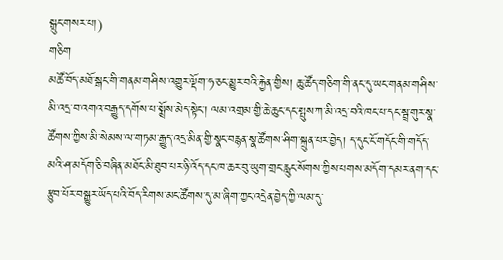སྒྲུང་གསར་པ།)
གཅིག
མཚོ་བོད་མཐོ་སྒང་གི་གནམ་གཤིས་འགྱུར་ལྡོག་ཧ་ཅང་མྱུར་བའི་རྐྱེན་གྱིས། ཆུ་ཚོད་གཅིག་གི་ནང་དུ་ཡང་གནམ་གཤིས་མི་འདྲ་བ་འགའ་བརྒྱུད་དགོས་པ་སྨྲོས་མེད་སྟེང་། ལམ་འགྲམ་གྱི་ཆེ་ཆུང་དང་སྤུས་ཀ་མི་འདྲ་བའི་ཁང་པ་དང་སྦྲ་གུར་སྣ་ཚོགས་ཀྱིས་མི་སེམས་ལ་གཏམ་རྒྱུད་འདྲ་མིན་གྱི་སྣང་བརྙན་སྣ་ཚོགས་ཤིག་སྐྲུན་པར་བྱེད། ད་དུང་ངོ་གདོང་གི་གདོད་མའི་ཤ་མདོག་ཅི་བཞིན་མཐོང་མི་ཐུབ་པར་ཉི་འོད་དང་ཁ་ཆར་བུ་ཡུག་གྲང་རླུང་སོགས་ཀྱིས་པགས་མདོག་དམར་ནག་དང་རྩུབ་པོར་བསྒྱུར་ཡོད་པའི་བོད་རིགས་མང་ཚོགས་དུ་མ་ཞིག་ཀྱང་འདྲེན་བྱེད་ཀྱི་ལམ་དུ་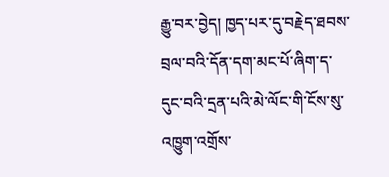རྒྱུ་བར་བྱེད། ཁྱད་པར་དུ་བརྗེད་ཐབས་བྲལ་བའི་དོན་དག་མང་པོ་ཞིག་ད་དུང་བའི་དྲན་པའི་མེ་ལོང་གི་ངོས་སུ་འཁྱུག་འགྲོས་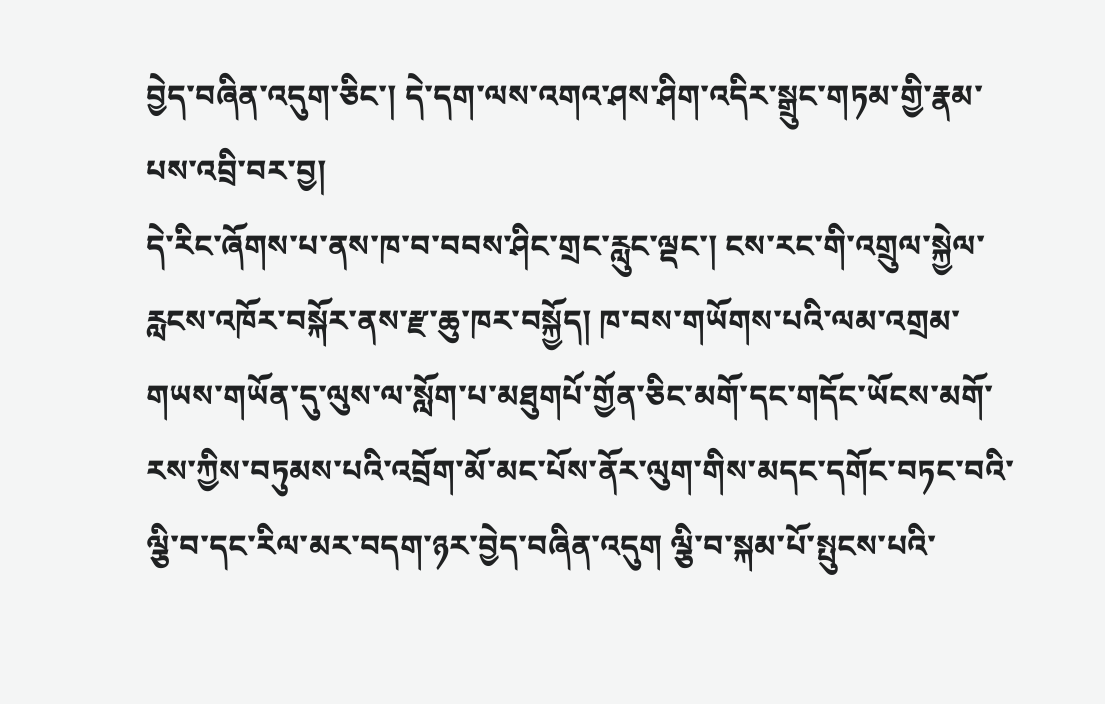བྱེད་བཞིན་འདུག་ཅིང་། དེ་དག་ལས་འགའ་ཤས་ཤིག་འདིར་སྒྲུང་གཏམ་གྱི་རྣམ་པས་འབྲི་བར་བྱ།
དེ་རིང་ཞོགས་པ་ནས་ཁ་བ་བབས་ཤིང་གྲང་རླུང་ལྡང་། ངས་རང་གི་འགྲུལ་སྐྱེལ་རླངས་འཁོར་བསྐོར་ནས་རྫ་ཆུ་ཁར་བསྐྱོད། ཁ་བས་གཡོགས་པའི་ལམ་འགྲམ་གཡས་གཡོན་དུ་ལུས་ལ་སློག་པ་མཐུགཔོ་གྱོན་ཅིང་མགོ་དང་གདོང་ཡོངས་མགོ་རས་ཀྱིས་བཏུམས་པའི་འབྲོག་མོ་མང་པོས་ནོར་ལུག་གིས་མདང་དགོང་བཏང་བའི་ལྕི་བ་དང་རིལ་མར་བདག་ཉར་བྱེད་བཞིན་འདུག ལྕི་བ་སྐམ་པོ་སྤུངས་པའི་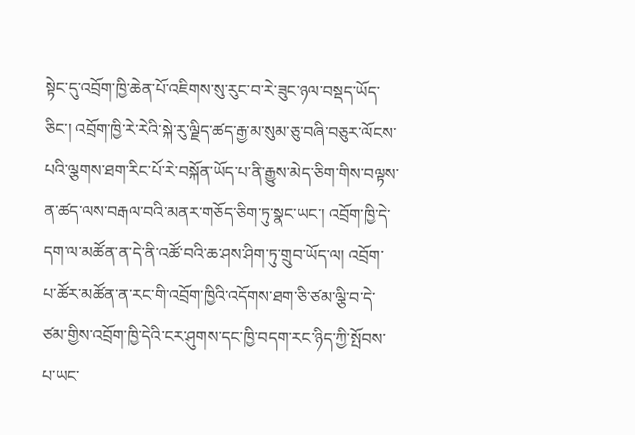སྟེང་དུ་འབྲོག་ཁྱི་ཆེན་པོ་འཇིགས་སུ་རུང་བ་རེ་ཟུང་ཉལ་བསྡད་ཡོད་ཅིང་། འབྲོག་ཁྱི་རེ་རེའི་སྐེ་རུ་ལྗིད་ཚད་རྒྱ་མ་སུམ་ཅུ་བཞི་བཅུར་ལོངས་པའི་ལྕགས་ཐག་རིང་པོ་རེ་བསྐོན་ཡོད་པ་ནི་རྒྱུས་མེད་ཅིག་གིས་བལྟས་ན་ཚད་ལས་བརྒལ་བའི་མནར་གཅོད་ཅིག་ཏུ་སྣང་ཡང་། འབྲོག་ཁྱི་དེ་དག་ལ་མཚོན་ན་དེ་ནི་འཚོ་བའི་ཆ་ཤས་ཤིག་ཏུ་གྲུབ་ཡོད་ལ། འབྲོག་པ་ཚོར་མཚོན་ན་རང་གི་འབྲོག་ཁྱིའི་འདོགས་ཐག་ཅི་ཙམ་ལྕི་བ་དེ་ཙམ་གྱིས་འབྲོག་ཁྱི་དེའི་ངར་ཤུགས་དང་ཁྱི་བདག་རང་ཉིད་ཀྱི་སྤོབས་པ་ཡང་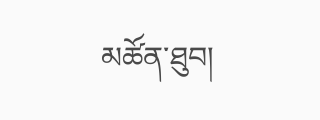མཚོན་ཐུབ།